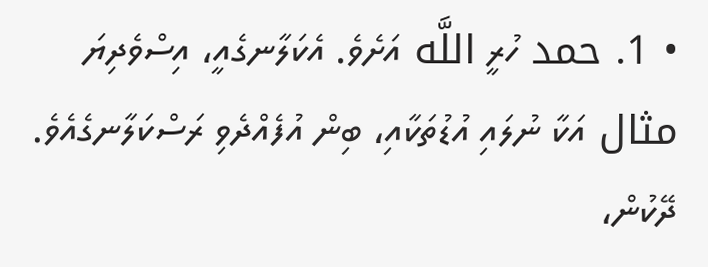• 1. حمد ހުރީ اللَّه އަށެވެ. އެކަލާނގެއީ، އިސްވެދިޔަ مثال އަކާ ނުލައި އުޑުތަކާއި، ބިން އުފެއްދެވި ރަސްކަލާނގެއެވެ. ދޭކުން،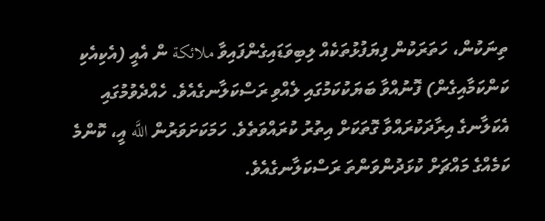ތިނަކުން، ހަތަރަކުން ފިޔަފުޅުތަކެއް ލިބިވަޑައިގެންފައިވާ ملائكة ން އެއީ (އެކިއެކި ކަންކަމާއިގެން) ފޮނުއްވާ ބަޔަކުކަމުގައި ލެއްވި ރަސްކަލާނގެއެވެ. ހެއްދެވުމުގައި އެކަލާނގެ އިރާދަކުރައްވާ ގޮތަކަށް އިތުރު ކުރައްވަތެވެ. ހަމަކަށަވަރުން اللَّه އީ، ކޮންމެ ކަމެއްގެ މައްޗަށް ކުޅަދުންވަންތަ ރަސްކަލާނގެއެވެ.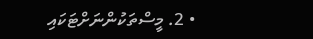• 2. މީސްތަކުންނަށްޓަކައި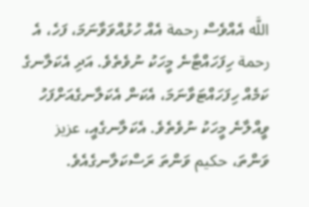اللَّه އެއްވެސް رحمة އެއް ހުޅުއްވަވާނަމަ، ފަހެ، އެ رحمة ހިފަހައްޓާނެ މީހަކު ނުވެތެވެ. އަދި އެކަލާނގެ ކަމެއް ހިފަހައްޓަވާނަމަ، އެކަން އެކަލާނގެއަށްފަހު ވީއްލާނެ މީހަކު ނުވެތެވެ. އެކަލާނގެއީ، عزيز ވަންތަ، حكيم ވަންތަ ރަސްކަލާނގެއެވެ.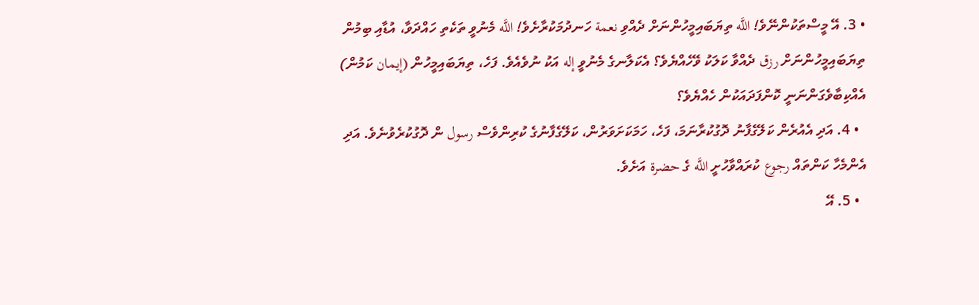• 3. އޭ މީސްތަކުންނޭވެ! اللَّه ތިޔަބައިމީހުންނަށް ދެއްވި نعمة ހަނދުމަކުރާށެވެ! اللَّه މެނުވީ ތަކެތި ހައްދަވާ، އުޑާއި ބިމުން ތިޔަބައިމީހުންނަށް رزق ދެއްވާ ކަލަކު ވޭހެއްޔެވެ؟ އެކަލާނގެ މެނުވީ إله އަކު ނުވެއެވެ. ފަހެ، ތިޔަބައިމީހުން (إيمان ކަމުން) އެއްކިބާވެގަންނަނީ ކޮންފަދައަކުން ހެއްޔެވެ؟
  • 4. އަދި އެއުރެން ކަލޭގެފާނު ދޮގުކުރާނަމަ، ފަހެ، ހަމަކަށަވަރުން، ކަލޭގެފާނުގެ ކުރިންވެސް رسول ން ދޮގުކުރެވުނެވެ. އަދި އެންމެހާ ކަންތައް رجوع ކުރައްވާހުށީ اللَّه ގެ حضرة އަށެވެ.
  • 5. އޭ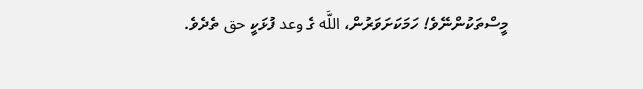މީސްތަކުންނޭވެ! ހަމަކަށަވަރުން، اللَّه ގެ وعد ފުޅަކީ حق ތެދެވެ.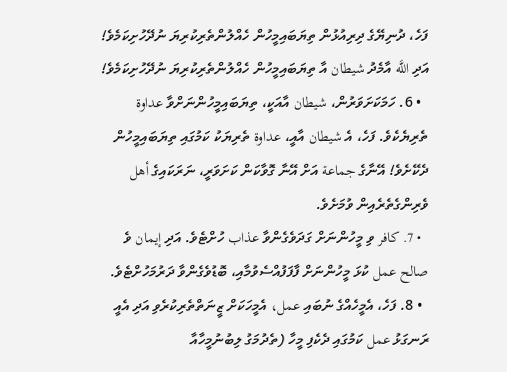ފަހެ، ދުނިޔޭގެ ދިރިއުޅުން ތިޔަބައިމީހުން ހެއްލުންތެރިކުރިޔަ ނުދޭހުށިކަމެވެ! އަދި اللَّه އާމެދު شيطان އާ ތިޔަބައިމީހުން ހެއްލުންތެރިކުރިޔަ ނުދޭހުށިކަމެވެ!
  • 6. ހަމަކަށަވަރުން، شيطان އާއަކީ، ތިޔަބައިމީހުންނަށްވާ عداوة ތެރިޔެކެވެ. ފަހެ، އެ شيطان އާއީ، عداوة ތެރިޔަކު ކަމުގައި ތިޔަބައިމީހުން ދެކޭށެވެ! އޭނާގެ جماعة އަށް އޭނާ ގޮވާކަން ކަށަވަރީ، ނަރަކައިގެ أهل ވެރިންގެތެރެއިން ވުމަށެވެ.
  • 7. كافر ވި މީހުންނަށް ގަދަވެގެންވާ عذاب ހުށްޓެވެ. އަދި إيمان ވެ صالح عمل ކުޅަ މީހުންނަށް ފާފަފުއްސެވުމާއި، ބޮޑުވެގެންވާ ދަރުމަހުށްޓެވެ.
  • 8. ފަހެ، އެމީހެއްގެ ނުބައި عمل، އެމީހަކަށް ޒީނަތްތެރިކުރެވި އަދި އެއީ ރަނގަޅު عمل ކަމުގައި ދެކެފި މީހާ (ތެދުމަގު ލިބުނުމީހާއާ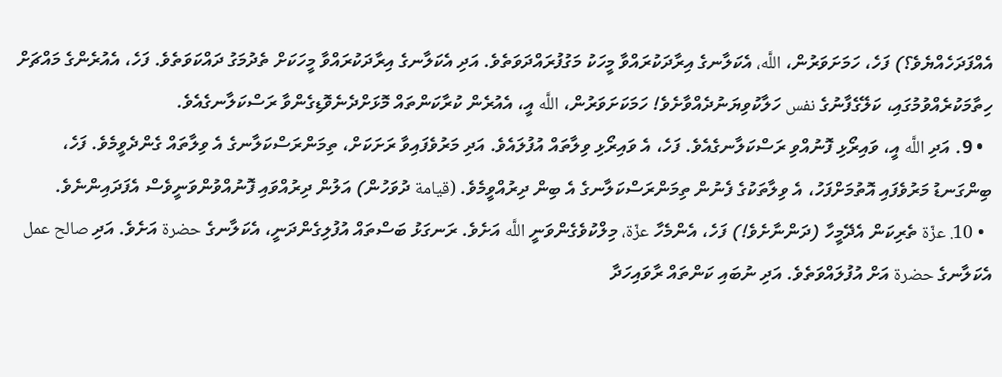އެއްފަދަހެއްޔެވެ؟) ފަހެ، ހަމަށަވަރުން، اللَّه، އެކަލާނގެ އިރާދަކުރައްވާ މީހަކު މަގުފުރައްދަވަތެވެ. އަދި އެކަލާނގެ އިރާދަކުރައްވާ މީހަކަށް ތެދުމަގު ދައްކަވަތެވެ. ފަހެ، އެއުރެންގެ މައްޗަށް ހިތާމަކުރެއްވުމުގައި، ކަލޭގެފާނުގެ نفس ހަލާކުވިޔަނުދެއްވާށެވެ! ހަމަކަށަވަރުން، اللَّه އީ، އެއުރެން ކުރާކަންތައް މޮޅަށްދެނެވޮޑިގެންވާ ރަސްކަލާނގެއެވެ.
  • 9. އަދި اللَّه އީ، ވައިރޯޅި ފޮނުއްވި ރަސްކަލާނގެއެވެ. ފަހެ، އެ ވައިރޯޅި ވިލާތައް އުފުލައެވެ. އަދި މަރުވެފައިވާ ރަށަކަށް، ތިމަންރަސްކަލާނގެ އެ ވިލާތައް ގެންދެވީމެވެ. ފަހެ، ބިންގަނޑު މަރުވެފައި އޮތުމަށްފަހު، އެ ވިލާތަކުގެ ފެނުން ތިމަންރަސްކަލާނގެ އެ ބިން ދިރުއްވީމެވެ. (قيامة ދުވަހުން) އަލުން ދިރުއްވައި ފޮނުއްވުންވަނީވެސް އެފަދައިންނެވެ.
  • 10. عزّة ތެރިކަން އެދޭމީހާ (ދަންނާށެވެ!) ފަހެ، އެންމެހާ عزّة، މިލްކުވެގެންވަނީ اللَّه އަށެވެ. ރަނގަޅު ބަސްތައް އުފުލިގެންދަނީ، އެކަލާނގެ حضرة އަށެވެ. އަދި صالح عمل އެކަލާނގެ حضرة އަށް އުފުލައްވަތެވެ. އަދި ނުބައި ކަންތައް ރާވައިހަދާ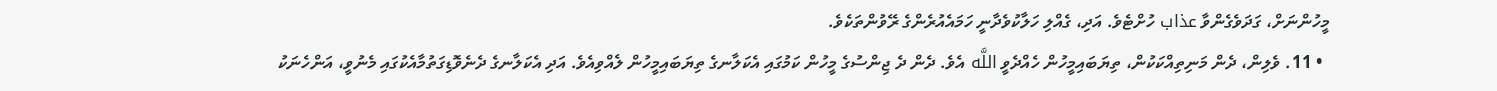މީހުންނަށް، ގަދަވެގެންވާ عذاب ހުށްޓެވެ. އަދި، ގެއްލި ހަލާކުވެދާނީ ހަމައެއުރެންގެ ރޭވުންތަކެވެ.
  • 11. ވެލިން، ދެން މަނިތިއްކަކުން، ތިޔަބައިމީހުން ހެއްދެވީ اللَّه އެވެ. ދެން ދެ ޖިންސުގެ މީހުން ކަމުގައި އެކަލާނގެ ތިޔަބައިމީހުން ލެއްވިއެވެ. އަދި އެކަލާނގެ ދެނެވޮޑިގަތުމާއެކުގައި މެނުވީ، އަންހެނަކު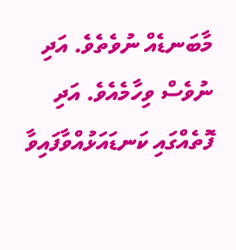މާބަނޑެއް ނުވެތެވެ. އަދި ނުވެސް ވިހާމެއެވެ. އަދި ފޮތެއްގައި ކަނޑައަޅުއްވާފައިވާ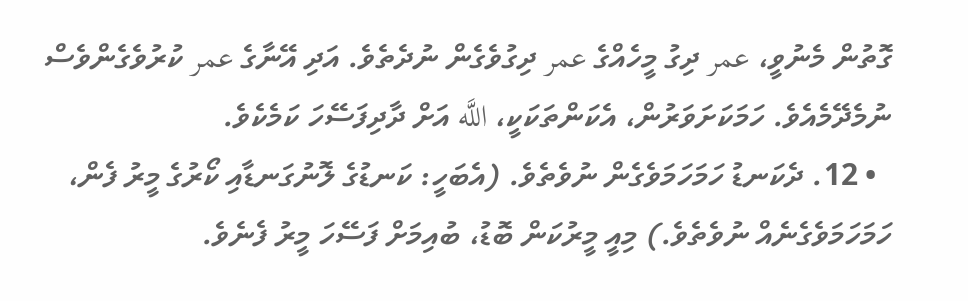ގޮތުން މެނުވީ، عمر ދިގު މީހެއްގެ عمر ދިގުވެގެން ނުދެތެވެ. އަދި އޭނާގެ عمر ކުރުވެގެންވެސް ނުމެދޭމެއެވެ. ހަމަކަށަވަރުން، އެކަންތަކަކީ، اللَّه އަށް ދާދިފަސޭހަ ކަމެކެވެ.
  • 12. ދެކަނޑު ހަމަހަމަވެގެން ނުވެތެވެ. (އެބަހީ: ކަނޑުގެ ލޮނުގަނޑާއި ކޯރުގެ މީރު ފެން، ހަމަހަމަވެގެނެއް ނުވެތެވެ.) މިއީ މީރުކަން ބޮޑު، ބުއިމަށް ފަސޭހަ މީރު ފެނެވެ.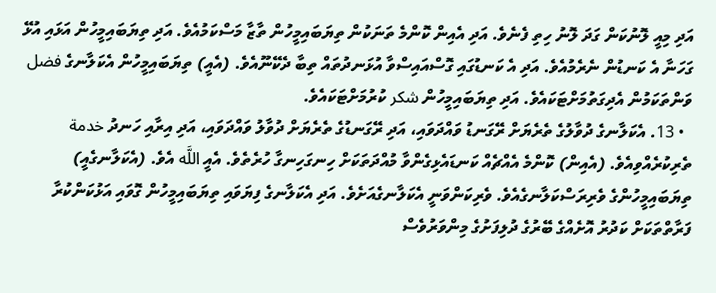އަދި މިއީ ލޮނުކަން ގަދަ ލޮނު ހިތި ފެނެވެ. އަދި އެއިން ކޮންމެ ތަނަކުން ތިޔަބައިމީހުން ތާޒާ މަސްކަމުއެވެ. އަދި ތިޔަބައިމީހުން އަޅައި އުޅޭ ގަހަނާ އެ ކަނޑުން ނެރެމުއެވެ. އަދި އެ ކަނޑުގައި ގޮސްއައިސްވާ އުޅަނދުތައް ތިބާ ދެކޭނޫއެވެ. (އެއީ) ތިޔަބައިމީހުން އެކަލާނގެ فضل ވަންތަކަމުން އެދިގަތުމަށްޓަކައެވެ. އަދި ތިޔަބައިމީހުން شكر ކުރުމަށްޓަކައެވެ.
  • 13. އެކަލާނގެ ދުވާލުގެ ތެރެޔަށް ރޭގަނޑު ވައްދަވައި، އަދި ރޭގަނޑުގެ ތެރެޔަށް ދުވާލު ވައްދަވައި، އަދި އިރާއި ހަނދު خدمة ތެރިކުރެއްވިއެވެ. (އެއިން) ކޮންމެ އެއްޗެއް ކަނޑައެޅިގެންވާ މުއްދަތަކަށް ހިނގަހިނގާ ހުރެތެވެ. އެއީ اللَّه އެވެ. (އެކަލާނގެއީ) ތިޔަބައިމީހުންގެ ވެރިރަސްކަލާނގެއެވެ. ވެރިކަންވަނީ އެކަލާނގެއަށެވެ. އަދި އެކަލާނގެ ފިޔަވައި ތިޔަބައިމީހުން ގޮވައި އަޅުކަންކުރާ ފަރާތްތަކަށް ކަދުރު އޮށެއްގެ ބޭރުގެ ދުލިފަށުގެ މިންވަރުވެސް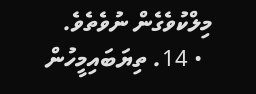މިލްކުވެގެން ނުވެތެވެ.
  • 14. ތިޔަބައިމީހުން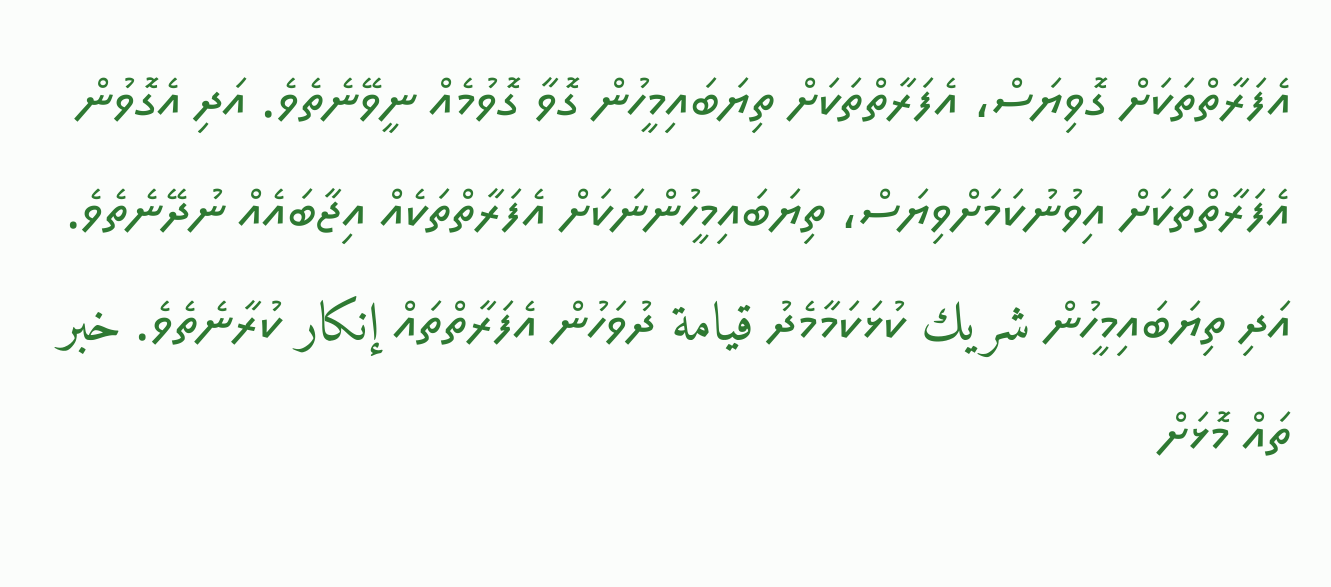އެފަރާތްތަކަށް ގޮވިޔަސް، އެފަރާތްތަކަށް ތިޔަބައިމީހުން ގޮވާ ގޮވުމެއް ނީވޭނެތެވެ. އަދި އެގޮވުން އެފަރާތްތަކަށް އިވުނުކަމަށްވިޔަސް، ތިޔަބައިމީހުންނަކަށް އެފަރާތްތަކެއް އިޖާބައެއް ނުދޭނެތެވެ. އަދި ތިޔަބައިމީހުން شريك ކުޅަކަމާމެދު قيامة ދުވަހުން އެފަރާތްތައް إنكار ކުރާނެތެވެ. خبر ތައް މޮޅަށް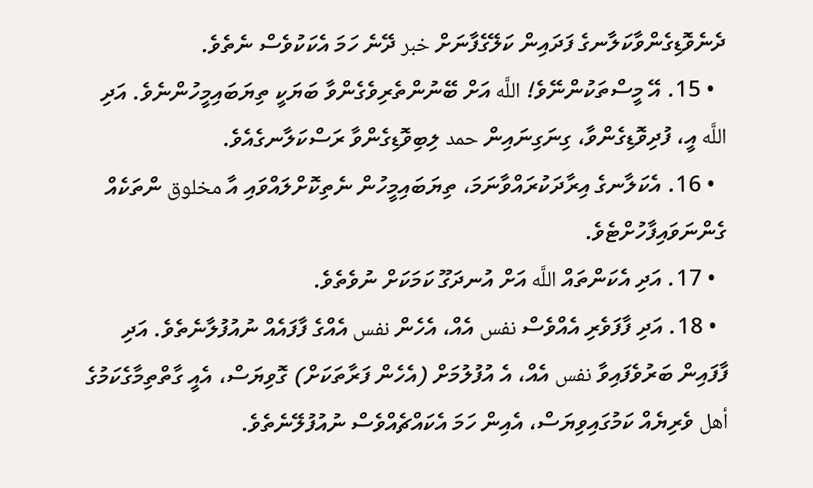ދެނެވޮޑިގެންވާކަލާނގެ ފަދައިން ކަލޭގެފާނަށް خبر ދޭނެ ހަމަ އެކަކުވެސް ނެތެވެ.
  • 15. އޭ މީސްތަކުންނޭވެ! اللَّه އަށް ބޭނުންތެރިވެގެންވާ ބަޔަކީ ތިޔަބައިމީހުންނެވެ. އަދި اللَّه އީ، ފުދިވޮޑިގެންވާ، ގިނަގިނައިން حمد ލިބިވޮޑިގެންވާ ރަސްކަލާނގެއެވެ.
  • 16. އެކަލާނގެ އިރާދަކުރައްވާނަމަ، ތިޔަބައިމީހުން ނެތިކޮށްލައްވައި އާ مخلوق ންތަކެއް ގެންނަވައިފާހުށްޓެވެ.
  • 17. އަދި އެކަންތައް اللَّه އަށް އުނދަގޫ ކަމަކަށް ނުވެތެވެ.
  • 18. އަދި ފާފަވެރި އެއްވެސް نفس އެއް، އެހެން نفس އެއްގެ ފާފައެއް ނުއުފުލާނެތެވެ. އަދި ފާފައިން ބަރުވެފައިވާ نفس އެއް، އެ އުފުލުމަށް (އެހެން ފަރާތަކަށް) ގޮވިޔަސް، އެއީ ގާތްތިމާގެކަމުގެ أهل ވެރިޔެއް ކަމުގައިވިޔަސް، އެއިން ހަމަ އެކައްޗެއްވެސް ނުއުފުލޭނެތެވެ.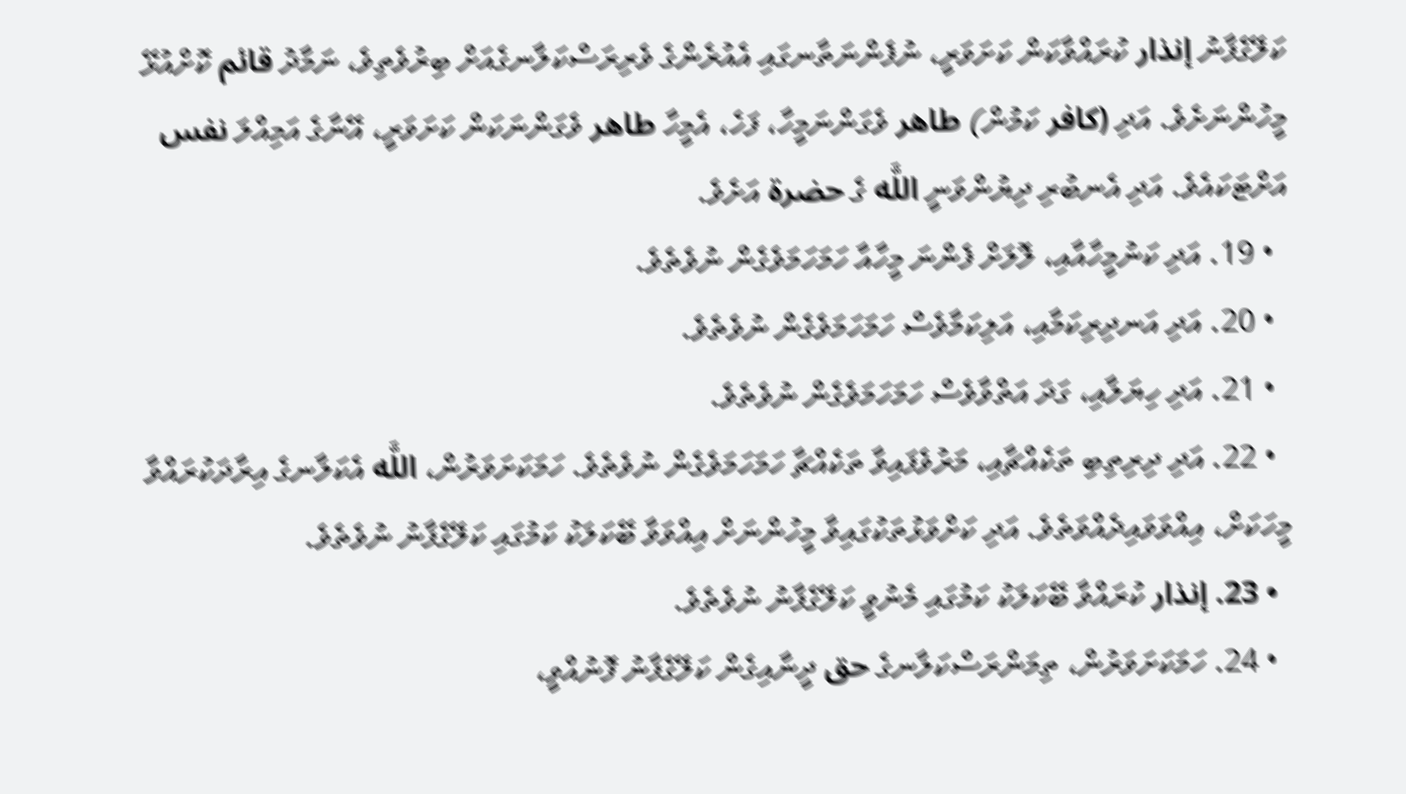ކަލޭގެފާނު إنذار ކުރައްވާކަން ކަށަވަރީ، ނުފެންނަތާނގައި އެއުރެންގެ ވެރިރަސްކަލާނގެއަށް ބިރުވެތިވެ، ނަމާދު قائم ކޮށްއުޅޭ މީހުންނަށެވެ. އަދި (كافر ކަމުން) طاهر ވެގަންނަމީހާ، ފަހެ، އެމީހާ طاهر ވެގަންނަކަން ކަށަވަރީ، އޭނާގެ އަމިއްލަ نفس އަށްޓަކައެވެ. އަދި އެނބުރި ދިޔުންވަނީ اللَّه ގެ حضرة އަށެވެ.
  • 19. އަދި ކަނުމީހާއާއި، ލޮލަށް ފެންނަ މީހާއާ ހަމަހަމަވެގެން ނުވެތެވެ.
  • 20. އަދި އަނދިރިކަމާއި، އަލިކަމާވެސް ހަމަހަމަވެގެން ނުވެތެވެ.
  • 21. އަދި ހިޔަލާއި، ގަދަ އަތްވާވެސް ހަމަހަމަވެގެން ނުވެތެވެ.
  • 22. އަދި ދިރިތިބި ތަކެއްޗާއި، މަރުވެފައިވާ ތަކެއްޗާ ހަމަހަމަވެގެން ނުވެތެވެ. ހަމަކަށަވަރުން، اللَّه އެކަލާނގެ އިރާދަކުރައްވާ މީހަކަށް، އިއްވަވައިދެއްވަތެވެ. އަދި ކަށްވަޅުތަކުގައިވާ މީހުންނަށް އިއްވަވާ ބޭކަލަކު ކަމުގައި ކަލޭގެފާނު ނުވެތެވެ.
  • 23. إنذار ކުރައްވާ ބޭކަލަކު ކަމުގައި މެނުވީ ކަލޭގެފާނު ނުވެތެވެ.
  • 24. ހަމަކަށަވަރުން، ތިމަންރަސްކަލާނގެ حق ދީނާއިގެން ކަލޭގެފާނު ފޮނުއްވީ،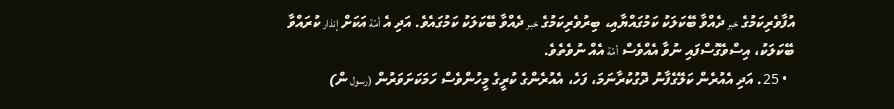އުފާވެރިކަމުގެ خبر ދެއްވާ ބޭކަލަކު ކަމުގައްޔާއި، ބިރުވެރިކަމުގެ خبر ދެއްވާ ބޭކަލަކު ކަމުގައެވެ. އަދި އެ أمّة އަކަށް إنذار ކުރައްވާ ބޭކަލަކު، އިސްވެގޮސްފައި ނުވާ އެއްވެސް أمّة އެއް ނުވެތެވެ.
  • 25. އަދި އެއުރެން ކަލޭގެފާނު ދޮގުކުރާނަމަ، ފަހެ، އެއުރެންގެ ކުރީގެ މީހުންވެސް ހަމަކަށަވަރުން (رسول ން)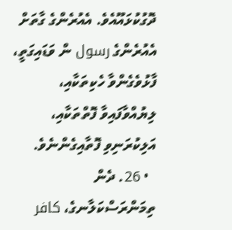ދޮގުކުޅައޫއެވެ. އެއުރެންގެ ގާތަށް އެއުރެންގެ رسول ން ވަޑައިގަތީ، ފާޅުވެގެންވާ ހެކިތަކާއި، ލިޔުއްވާފައިވާ ފޮތްތަކާއި، އަލިކުރަނިވި ފޮތާއިގެންނެވެ.
  • 26. ދެން ތިމަންރަސްކަލާނގެ، كافر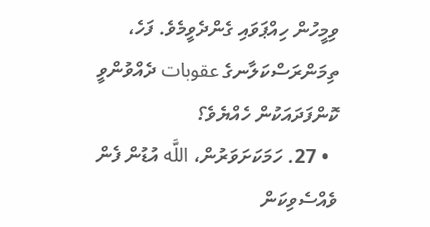ވިމީހުން ހިއްޕަވައި ގެންދެވީމެވެ. ފަހެ، ތިމަންރަސްކަލާނގެ عقوبات ދެއްވުންވީ ކޮންފަދައަކުން ހެއްޔެވެ؟
  • 27. ހަމަކަށަވަރުން، اللَّه އުޑުން ފެން ވެއްސެވިކަން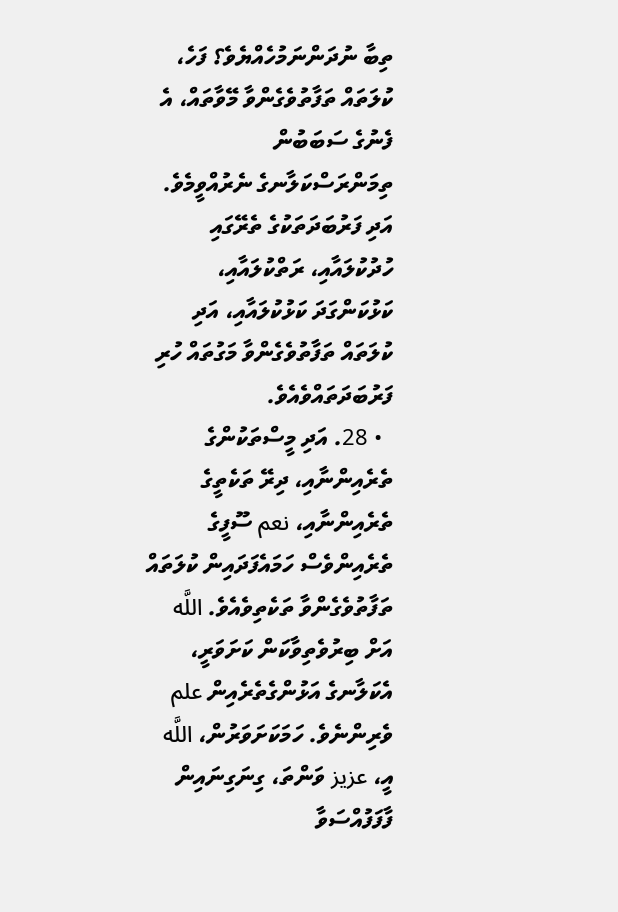ތިބާ ނުދަންނަމުހެއްޔެވެ؟ ފަހެ، ކުލަތައް ތަފާތުވެގެންވާ މޭވާތައް، އެ ފެނުގެ ސަބަބުން ތިމަންރަސްކަލާނގެ ނެރުއްވީމެވެ. އަދި ފަރުބަދަތަކުގެ ތެރޭގައި ހުދުކުލައާއި، ރަތްކުލައާއި، ކަޅުކަންގަދަ ކަޅުކުލައާއި، އަދި ކުލަތައް ތަފާތުވެގެންވާ މަގުތައް ހުރި ފަރުބަދަތައްވެއެވެ.
  • 28. އަދި މީސްތަކުންގެ ތެރެއިންނާއި، ދިރޭ ތަކެތީގެ ތެރެއިންނާއި، نعم ސޫފީގެ ތެރެއިންވެސް ހަމައެފަދައިން ކުލަތައް ތަފާތުވެގެންވާ ތަކެތިވެއެވެ. اللَّه އަށް ބިރުވެތިވާކަން ކަށަވަރީ، އެކަލާނގެ އަޅުންގެތެރެއިން علم ވެރިންނެވެ. ހަމަކަށަވަރުން، اللَّه އީ، عزيز ވަންތަ، ގިނަގިނައިން ފާފަފުއްސަވާ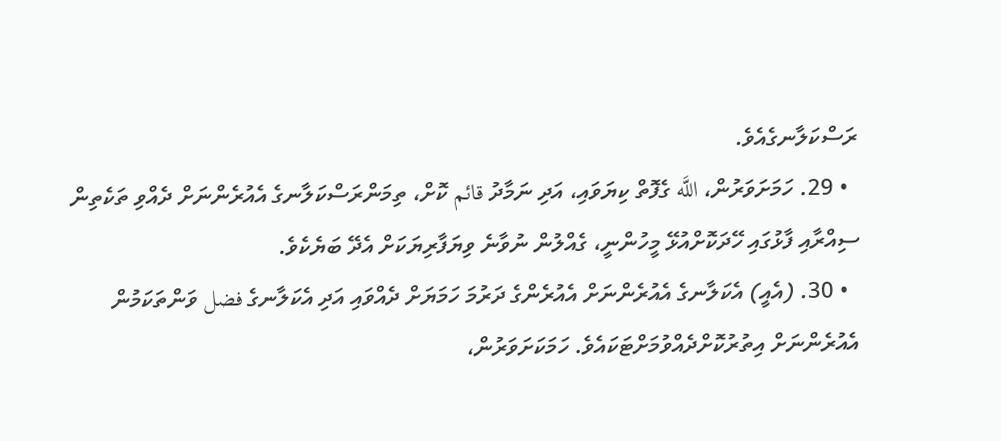ރަސްކަލާނގެއެވެ.
  • 29. ހަމަށަވަރުން، اللَّه ގެފޮތް ކިޔަވައި، އަދި ނަމާދު قائم ކޮށް، ތިމަންރަސްކަލާނގެ އެއުރެންނަށް ދެއްވި ތަކެތިން ސިއްރާއި ފާޅުގައި ހޭދަކޮށްއުޅޭ މީހުންނީ، ގެއްލުން ނުވާނެ ވިޔަފާރިޔަކަށް އެދޭ ބަޔެކެވެ.
  • 30. (އެއީ) އެކަލާނގެ އެއުރެންނަށް އެއުރެންގެ ދަރުމަ ހަމަޔަށް ދެއްވައި އަދި އެކަލާނގެ فضل ވަންތަކަމުން އެއުރެންނަށް އިތުރުކޮށްދެއްވުމަށްޓަކައެވެ. ހަމަކަށަވަރުން،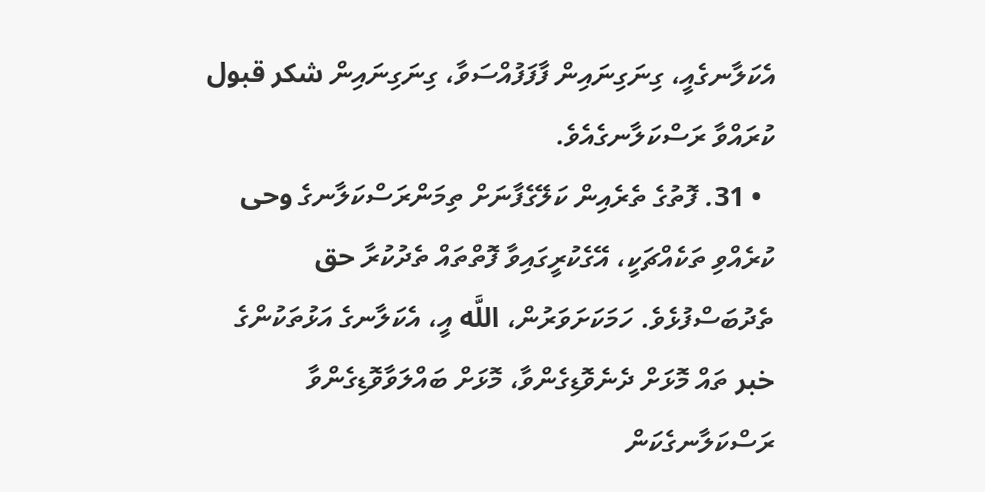އެކަލާނގެއީ، ގިނަގިނައިން ފާފަފުއްސަވާ، ގިނަގިނައިން شكر قبول ކުރައްވާ ރަސްކަލާނގެއެވެ.
  • 31. ފޮތުގެ ތެރެއިން ކަލޭގެފާނަށް ތިމަންރަސްކަލާނގެ وحى ކުރެއްވި ތަކެއްޗަކީ، އޭގެކުރީގައިވާ ފޮތްތައް ތެދުކުރާ حق ތެދުބަސްފުޅެވެ. ހަމަކަށަވަރުން، اللَّه އީ، އެކަލާނގެ އަޅުތަކުންގެ خبر ތައް މޮޅަށް ދެނެވޮޑިގެންވާ، މޮޅަށް ބައްލަވާވޮޑިގެންވާ ރަސްކަލާނގެކަން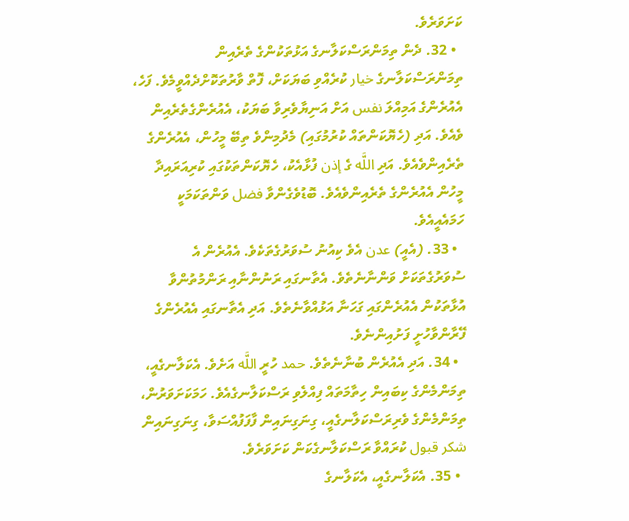ކަށަވަރެވެ.
  • 32. ދެން ތިމަންރަސްކަލާނގެ އަޅުތަކުންގެ ތެރެއިން ތިމަންރަސްކަލާނގެ خيار ކުރެއްވި ބަޔަކަށް، ފޮތް ވާރުތަކޮށްދެއްވީމެވެ. ފަހެ، އެއުރެންގެ އަމިއްލަ نفس އަށް އަނިޔާވެރިވާ ބަޔަކު، އެއުރެންގެތެރެއިން ވެއެވެ. އަދި (ހެޔޮކަންތައް ކުރުމުގައި) މެދުމިންވެ ތިބޭ މީހުން، އެއުރެންގެ ތެރެއިންވެއެވެ. އަދި اللَّه ގެ إذن ފުޅާއެކު، ހެޔޮކަންތަކުގައި ކުރިއަރައިދާ މީހުން އެއުރެންގެ ތެރެއިންވެއެވެ. ބޮޑުވެގެންވާ فضل ވަންތަކަމަކީ ހަމައެއީއެވެ.
  • 33. (އެއީ) عدن އެވެ ކިއުނު ސުވަރުގެތަކެވެ. އެއުރެން އެ ސުވަރުގެތަކަށް ވަންނާނެތެވެ. އެތާނގައި ރަނުންނާއި ރަންމުތުންވާ އުޅާތަކުން އެއުރެންގައި ގަހަނާ އަޅުއްވާނެތެވެ. އަދި އެތާނގައި އެއުރެންގެ ފޭރާންވާހުށީ ފަށުއިންނެވެ.
  • 34. އަދި އެއުރެން ބުނާނެތެވެ. حمد ހުރީ اللَّه އަށެވެ. އެކަލާނގެއީ، ތިމަންމެންގެ ކިބައިން ހިތާމަތައް ފިއްލެވި ރަސްކަލާނގެއެވެ. ހަމަކަށަވަރުން، ތިމަންމެންގެ ވެރިރަސްކަލާނގެއީ، ގިނަގިނައިން ފާފަފުއްސަވާ، ގިނަގިނައިން شكر قبول ކުރައްވާ ރަސްކަލާނގެކަން ކަށަވަރެވެ.
  • 35. އެކަލާނގެއީ، އެކަލާނގެ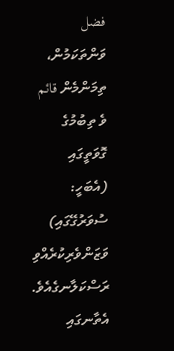فضل ވަންތަކަމުން، ތިމަންމެން قائم ވެ ތިބުމުގެ ގޮވަތީގައި (އެބަހީ: ސުވަރުގޭގައި) ވަޒަންވެރިކުރެއްވި ރަސްކަލާނގެއެވެ. އެތާނގައި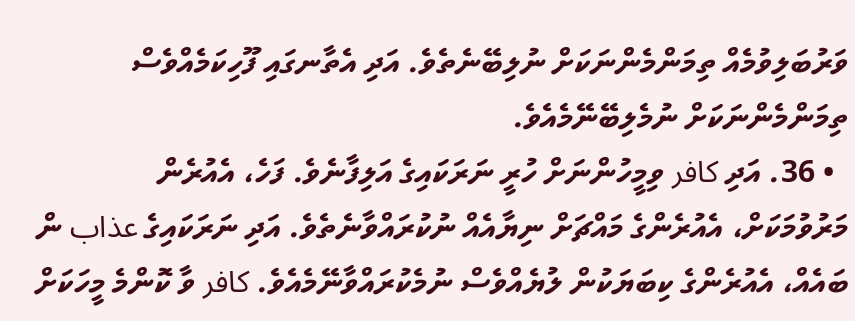ވަރުބަލިވުމެއް ތިމަންމެންނަކަށް ނުލިބޭނެތެވެ. އަދި އެތާނގައި ފޫހިކަމެއްވެސް ތިމަންމެންނަކަށް ނުމެލިބޭނޭމެއެވެ.
  • 36. އަދި كافر ވިމީހުންނަށް ހުރީ ނަރަކައިގެ އަލިފާނެވެ. ފަހެ، އެއުރެން މަރުވުމަކަށް، އެއުރެންގެ މައްޗަށް ނިޔާއެއް ނުކުރައްވާނެތެވެ. އަދި ނަރަކައިގެ عذاب ން ބައެއް، އެއުރެންގެ ކިބަޔަކުން ލުޔެއްވެސް ނުމެކުރައްވާނޭމެއެވެ. كافر ވާ ކޮންމެ މީހަކަށް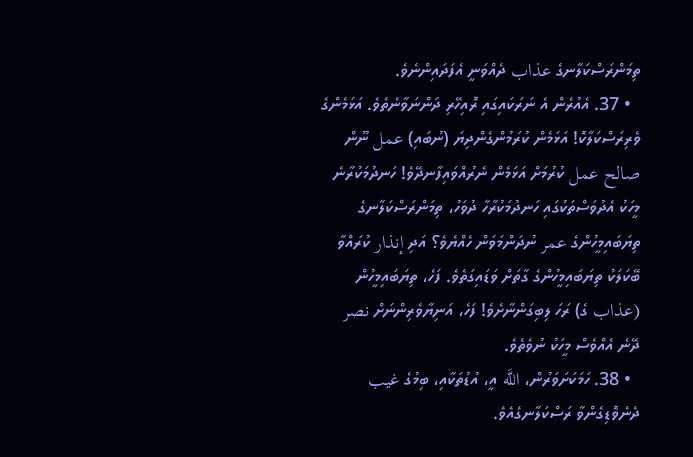ތިމަންރަސްކަލާނގެ عذاب ދެއްވަނީ އެފަދައިންނެވެ.
  • 37. އެއުރެން އެ ނަރަކައިގައި ރޮއިހޭރި ދަންނަވާނެތެވެ. އަޅަމެންގެ ވެރިރަސްކަލާކޮ! އަޅަމެން ކުރަމުންގެންދިޔަ (ނުބައި) عمل ނޫން صالح عمل ކުރުމަށް އަޅަމެން ނެރުއްވައިފާނދޭވެ! ހަނދުމަކުރާނެ މީހަކު އެދުވަސްތަކުގައި ހަނދުމަކުރާހާ ދުވަހު، ތިމަންރަސްކަލާނގެ ތިޔަބައިމީހުންގެ عمر ނުދަންމަވަން ހެއްޔެވެ؟ އަދި إنذار ކުރައްވާ ބޭކަލަކު ތިޔަބައިމީހުންގެ ގާތަށް ވަޑައިގަތެވެ. ފަހެ، ތިޔަބައިމީހުން (عذاب ގެ) ރަހަ ލިބިގަންނާށެވެ! ފަހެ، އަނިޔާވެރިންނަށް نصر ދޭނެ އެއްވެސް މީހަކު ނުވެތެވެ.
  • 38. ހަމަކަށަވަރުން، اللَّه އީ، އުޑުތަކާއި، ބިމުގެ غيب ދެނެވޮޑިގެންވާ ރަސްކަލާނގެއެވެ.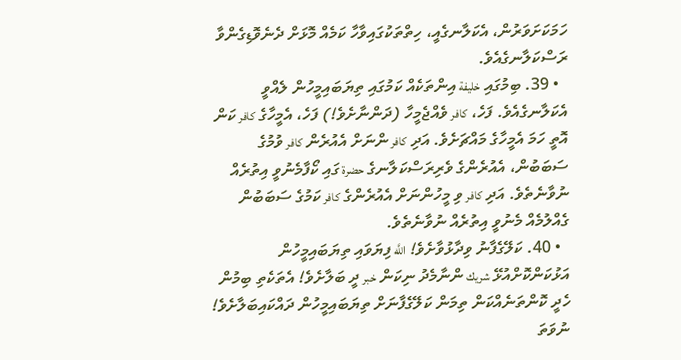ހަމަކަށަވަރުން، އެކަލާނގެއީ، ހިތްތަކުގައިވާހާ ކަމެއް މޮޅަށް ދެނެވޮޑިގެންވާ ރަސްކަލާނގެއެވެ.
  • 39. ބިމުގައި خليفة އިންތަކެއް ކަމުގައި ތިޔަބައިމީހުން ލެއްވީ އެކަލާނގެއެވެ. ފަހެ، كافر ވެއްޖެމީހާ (ދަންނާށެވެ!) ފަހެ، އެމީހާގެ كافر ކަން އޮތީ ހަމަ އެމީހާގެ މައްޗަށެވެ. އަދި كافر ންނަށް އެއުރެން كافر ވުމުގެ ސަބަބުން، އެއުރެންގެ ވެރިރަސްކަލާނގެ حضرة ގައި ކޯފާމެނުވީ އިތުރެއް ނުވާނެތެވެ. އަދި كافر ވި މީހުންނަށް އެއުރެންގެ كافر ކަމުގެ ސަބަބުން ގެއްލުމެއް މެނުވީ އިތުރެއް ނުވާނެތެވެ.
  • 40. ކަލޭގެފާނު ވިދާޅުވާށެވެ! اللَّه ފިޔަވައި ތިޔަބައިމީހުން އަޅުކަންކޮށްއުޅޭ شريك ންނާމެދު ނިކަން خبر ދީ ބަލާށެވެ! އެތަކެތި ބިމުން ހެދީ ކޮންތަނެއްކަން ތިމަން ކަލޭގެފާނަށް ތިޔަބައިމީހުން ދައްކައިބަލާށެވެ! ނުވަތަ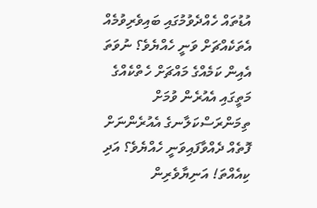އުޑުތައް ހެއްދެވުމުގައި ބައިވެރިވުމެއް އެތަކެއްޗަށް ވަނީ ހެއްޔެވެ؟ ނުވަތަ އެއިން ކަމެއްގެ މައްޗަށް ހެތްކެއްގެ މަތީގައި އެއުރެން ވުމަށް ތިމަންރަސްކަލާނގެ އެއުރެންނަށް ފޮތެއް ދެއްވާފައިވަނީ ހެއްޔެވެ؟ އަދި ކިއެއްތަ! އަނިޔާވެރިން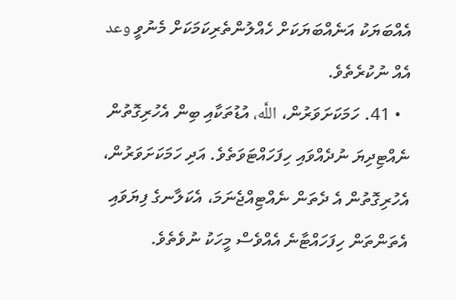އެއްބަޔަކު އަނެއްބަޔަކަށް ހެއްލުންތެރިކަމަކަށް މެނުވީ وعد އެއް ނުކުރެތެވެ.
  • 41. ހަމަކަށަވަރުން، اللَّه، އުޑުތަކާއި ބިން އެހުރިގޮތުން ނެއްޓިދިޔަ ނުދެއްވައި ހިފަހައްޓަވަތެވެ. އަދި ހަމަކަށަވަރުން، އެހުރިގޮތުން އެ ދެތަން ނެއްޓިއްޖެނަމަ، އެކަލާނގެ ފިޔަވައި އެތަންތަން ހިފަހައްޓާނެ އެއްވެސް މީހަކު ނުވެތެވެ.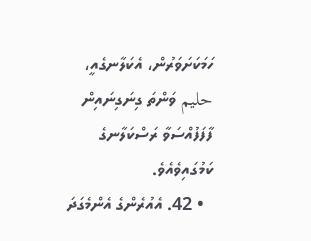ހަމަކަށަވަރުން، އެކަލާނގެއީ، حليم ވަންތަ ގިނަގިނައިން ފާފަފުއްސަވާ ރަސްކަލާނގެ ކަމުގައިވެއެވެ.
  • 42. އެއުރެންގެ އެންމެގަދަ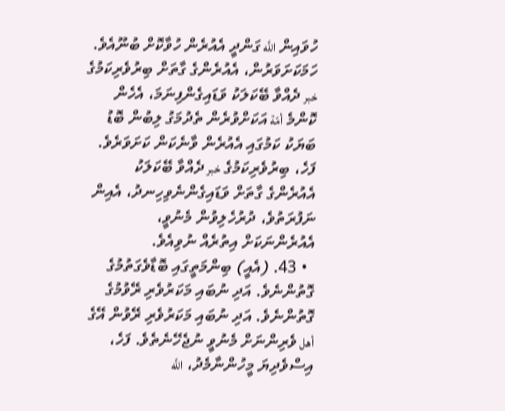ހުވައިން اللَّه ގަންދީ އެއުރެން ހުވާކޮށް ބުނޫއެވެ. ހަމަކަށަވަރުން، އެއުރެންގެ ގާތަށް ބިރުވެރިކަމުގެ خبر ދެއްވާ ބޭކަލަކު ވަޑައިގެންފިނަމަ، އެހެން ކޮންމެ أمّة އަކަށްވުރެން ތެދުމަގު ލިބުން ބޮޑު ބަޔަކު ކަމުގައި އެއުރެން ވާނެކަން ކަށަވަރެވެ. ފަހެ، ބިރުވެރިކަމުގެ خبر ދެއްވާ ބޭކަލަކު އެއުރެންގެ ގާތަށް ވަޑައިގެންނެވިހިނދު، އެއިން ނަފުރަތުވެ، ދުރުހެލިވުން މެނުވީ، އެއުރެންނަކަށް އިތުރެއް ނުވިއެވެ.
  • 43. (އެއީ) ބިންމަތީގައި ބޮޑާވެގަތުމުގެ ގޮތުންނެވެ. އަދި ނުބައި މަކަރުވެރި ރޭވުމުގެ ގޮތުންނެވެ. އަދި ނުބައި މަކަރުވެރި ރޭވުން އޭގެ أهل ވެރިންނަށް މެނުވީ ނުޖެހޭނެތެވެ. ފަހެ، އިސްވެދިޔަ މީހުންނާމެދު، اللَّه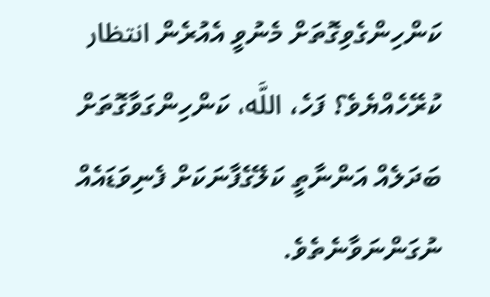ކަންހިންގެވިގޮތަށް މެނުވީ އެއުރެން انتظار ކުރޭހެއްޔެވެ؟ ފަހެ، اللَّه، ކަންހިންގަވާގޮތަށް ބަދަލެއް އަންނާތީ ކަލޭގެފާނަކަށް ފެނިވަޑައެއް ނުގަންނަވާނެތެވެ.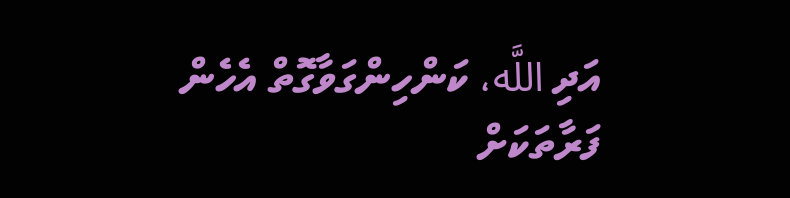އަދި اللَّه، ކަންހިންގަވާގޮތް އެހެން ފަރާތަކަށް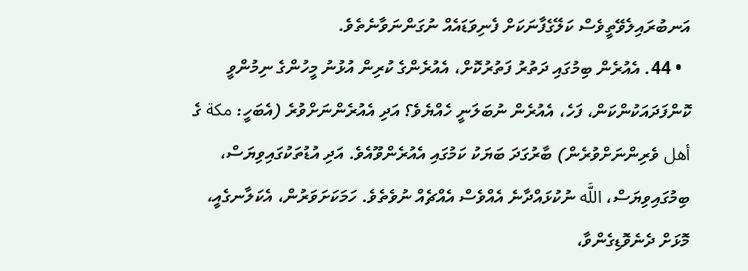އަނބުރައިލެވޭތީވެސް ކަލޭގެފާނަކަށް ފެނިވަޑައެއް ނުގަންނަވާނެތެވެ.
  • 44. އެއުރެން ބިމުގައި ދަތުރު ފަތުރުކޮށް، އެއުރެންގެ ކުރިން އުޅުނު މީހުންގެ ނިމުންވީ ކޮންފަދައަކުންކަން، ފަހެ، އެއުރެން ނުބަލަނީ ހެއްޔެވެ؟ އަދި އެއުރެންނަށްވުރެ (އެބަހީ: مكة ގެ أهل ވެރިންނަށްވުރެން) ބާރުގަދަ ބަޔަކު ކަމުގައި އެއުރެންވޫއެވެ. އަދި އުޑުތަކުގައިވިޔަސް، ބިމުގައިވިޔަސް، اللَّه ނުކުޅައްދާނެ އެއްވެސް އެއްޗެއް ނުވެތެވެ. ހަމަކަށަވަރުން، އެކަލާނގެއީ، މޮޅަށް ދެނެވޮޑިގެންވާ،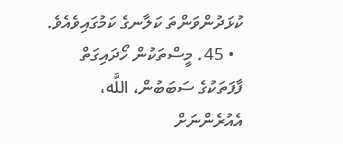ކުޅަދުންވަންތަ ކަލާނގެ ކަމުގައިވެއެވެ.
  • 45. މީސްތަކުން ހޯދައިގަތް ފާފަތަކުގެ ސަބަބުން، اللَّه، އެއުރެންނަށް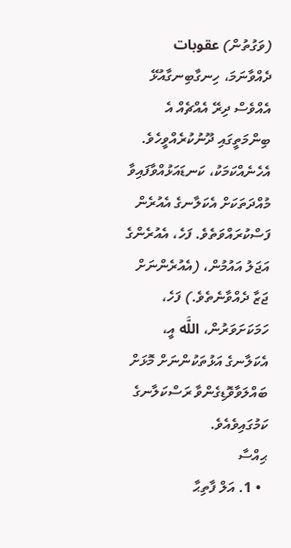(ވަގުތުން) عقوبات ދެއްވާނަމަ، ހިނގާބިނގާއުޅޭ އެއްވެސް ދިރޭ އެއްޗެއް އެ ބިންމަތީގައި ދޫނުކުރެއްވީހެވެ. އެހެނެއްކަމަކު، ކަނޑައަޅުއްވާފައިވާ މުއްދަތަކަށް އެކަލާނގެ އެއުރެން ފަސްކުރައްވަތެވެ. ފަހެ، އެއުރެންގެ އަޖަލު އައުމުން، (އެއުރެންނަށް ޖަޒާ ދެއްވާނެތެވެ.) ފަހެ، ހަމަކަށަވަރުން، اللَّه އީ، އެކަލާނގެ އަޅުތަކުންނަށް މޮޅަށް ބައްލަވާވޮޑިގެންވާ ރަސްކަލާނގެ ކަމުގައިވެއެވެ.
ޙިއްސާ
  • 1. އަލް ފާތިޙާ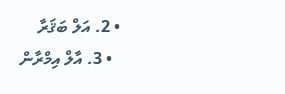• 2. އަލް ބަޤަރާ
  • 3. އާލް އިމްރާން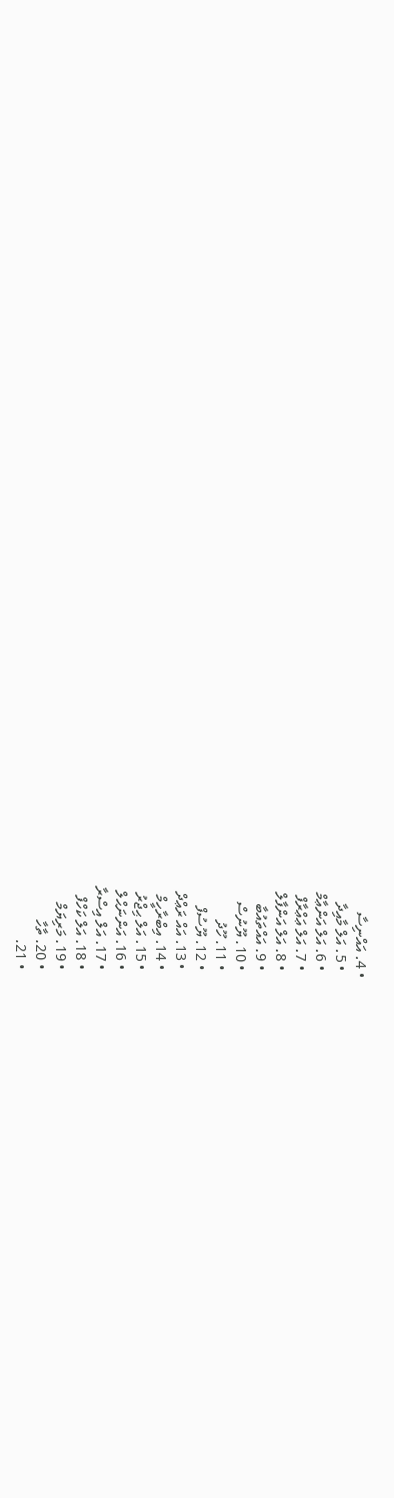• 4. އައްނިސާ
  • 5. އަލް މާއިދާ
  • 6. އަލް އަންޢާމް
  • 7. އަލް ޢަޢްރާފް
  • 8. އަލް އަންފާލް
  • 9. އައްތައުބާ
  • 10. ޔޫނުސް
  • 11. ހޫދު
  • 12. ޔޫސުފް
  • 13. އައް ރަޢްދް
  • 14. އިބްރާހީމް
  • 15. އަލް ޙިޖްރު
  • 16. އަންނަޙްލް
  • 17. އަލް އިސްރާ
  • 18. އަލް ކަހްފް
  • 19. މަރިޔަމް
  • 20. ތާހާ
  • 21.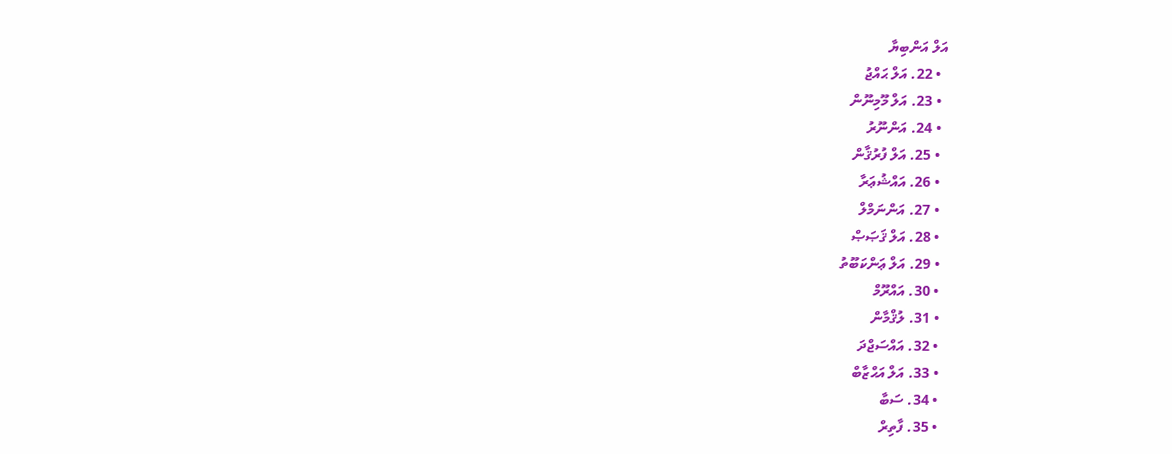އަލް އަންބިޔާ
  • 22. އަލް ޙައްޖު
  • 23. އަލް މޫމިނޫން
  • 24. އަންނޫރު
  • 25. އަލް ފުރުޤާން
  • 26. އައްޝުޢަރާ
  • 27. އަންނަމްލް
  • 28. އަލް ޤަޞަޞް
  • 29. އަލް ޢަންކަބޫތު
  • 30. އައްރޫމް
  • 31. ލުޤްމާން
  • 32. އައްސަޖްދަ
  • 33. އަލް އަޙްޒާބް
  • 34. ސަބާ
  • 35. ފާތިރް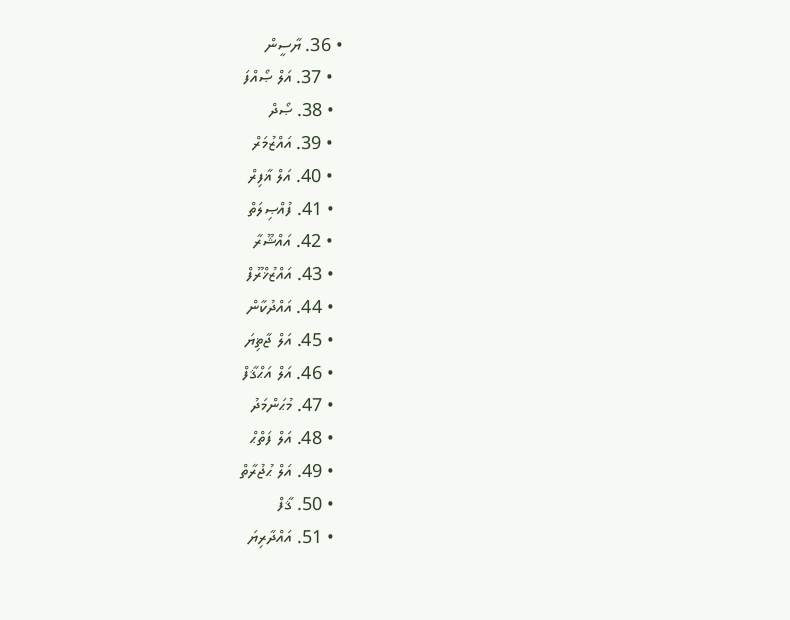• 36. ޔާސީން
  • 37. އަލް ޞޯއްފަ
  • 38. ޞޯދް
  • 39. އައްޒުމަރް
  • 40. އަލް ޣާފިރް
  • 41. ފުއްޞިލަތް
  • 42. އައްޝޫރާ
  • 43. އައްޒުޚްރޫފް
  • 44. އައްދުކާން
  • 45. އަލް ޖާޡިޔަ
  • 46. އަލް އަޙްޤާފް
  • 47. މުޙަންމަދު
  • 48. އަލް ފަތްޙް
  • 49. އަލް ޙުޖުރާތް
  • 50. ޤާފް
  • 51. އައްދާރިޔަ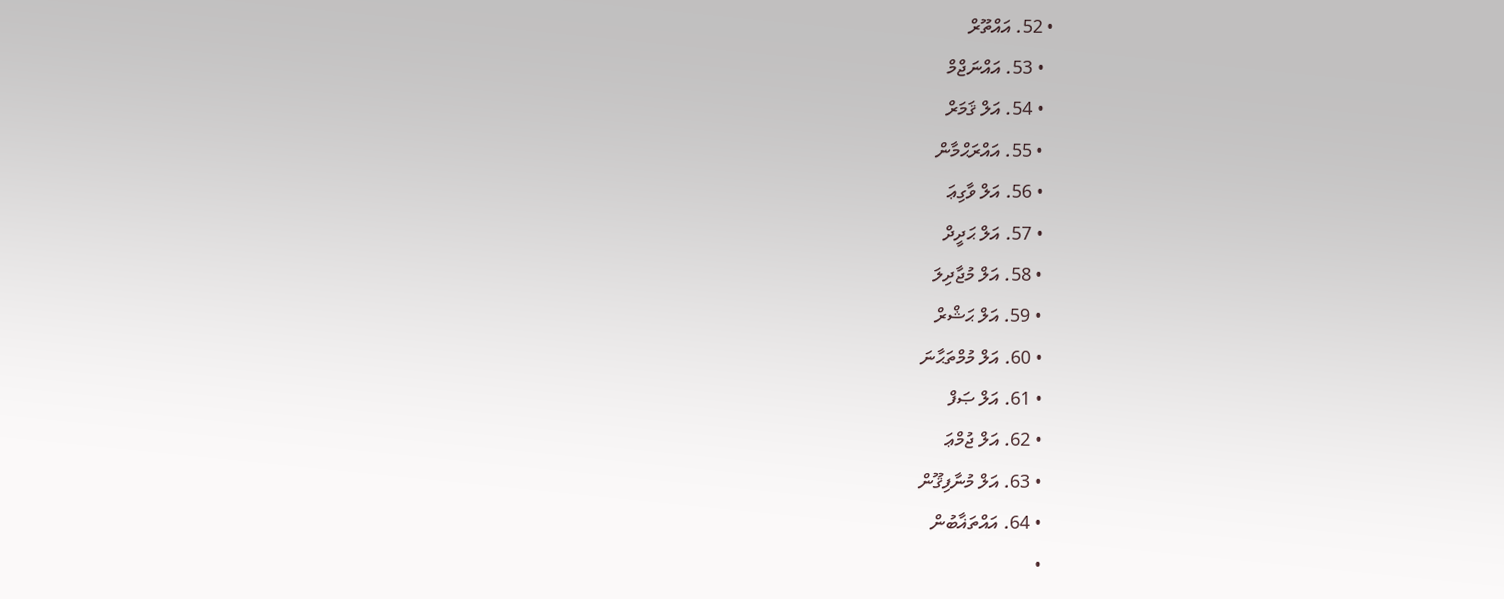• 52. އައްތޫރް
  • 53. އައްނަޖްމް
  • 54. އަލް ޤަމަރް
  • 55. އައްރަޙްމާން
  • 56. އަލް ވާގިޢަ
  • 57. އަލް ޙަދީދް
  • 58. އަލް މުޖާދިލަ
  • 59. އަލް ޙަޝްރް
  • 60. އަލް މުމްތަޙާނަ
  • 61. އަލް ޞަފް
  • 62. އަލް ޖުމްޢަ
  • 63. އަލް މުނާފިޤޫން
  • 64. އައްތަޣާބުން
  •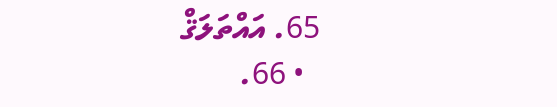65. އައްތަލަޤް
  • 66.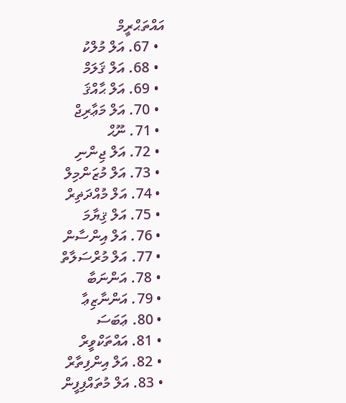އައްތަޙްރީމް
  • 67. އަލް މުލްކު
  • 68. އަލް ޤަލަމް
  • 69. އަލް ޙާއްޤަ
  • 70. އަލް މަޢާރިޖް
  • 71. ނޫޙް
  • 72. އަލް ޖިންނި
  • 73. އަލް މުޒަންމިލް
  • 74. އަލް މުއްދަޡިރް
  • 75. އަލް ޤިޔާމަ
  • 76. އަލް އިންސާން
  • 77. އަލް މުރްސަލާތް
  • 78. އަންނަބާ
  • 79. އަންނާޒިޢާ
  • 80. ޢަބަސަ
  • 81. އައްތަކްވީރް
  • 82. އަލް އިންފިތާރް
  • 83. އަލް މުތައްފިފީން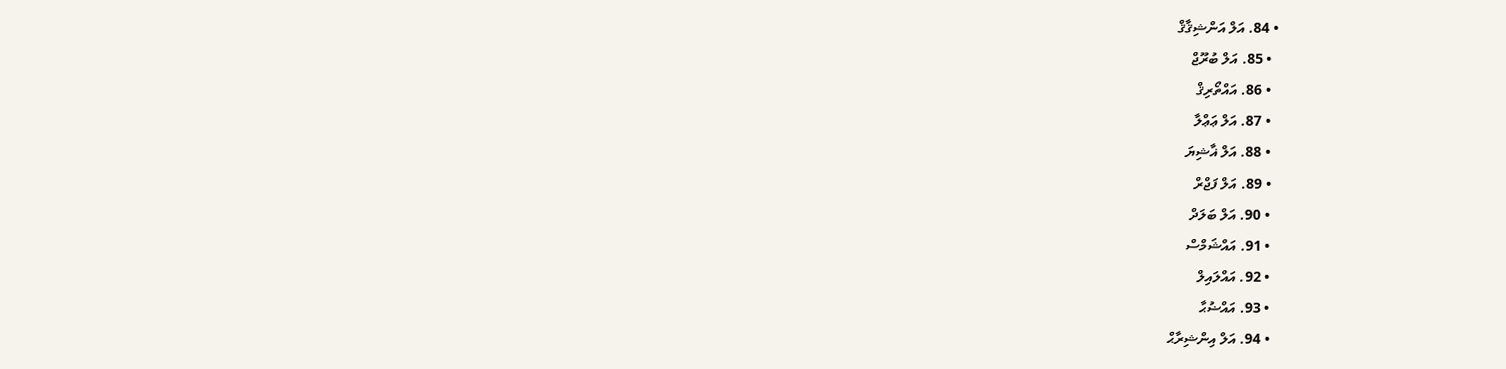• 84. އަލް އަންޝިޤާޤް
  • 85. އަލް ބުރޫޖް
  • 86. އައްތޯރިޤް
  • 87. އަލް ޢަޢްލާ
  • 88. އަލް ޣާޝިޔަ
  • 89. އަލް ފަޖްރް
  • 90. އަލް ބަލަދް
  • 91. އައްޝަމްސް
  • 92. އައްލައިލް
  • 93. އައްޟުޙާ
  • 94. އަލް އިންޝިރާޙް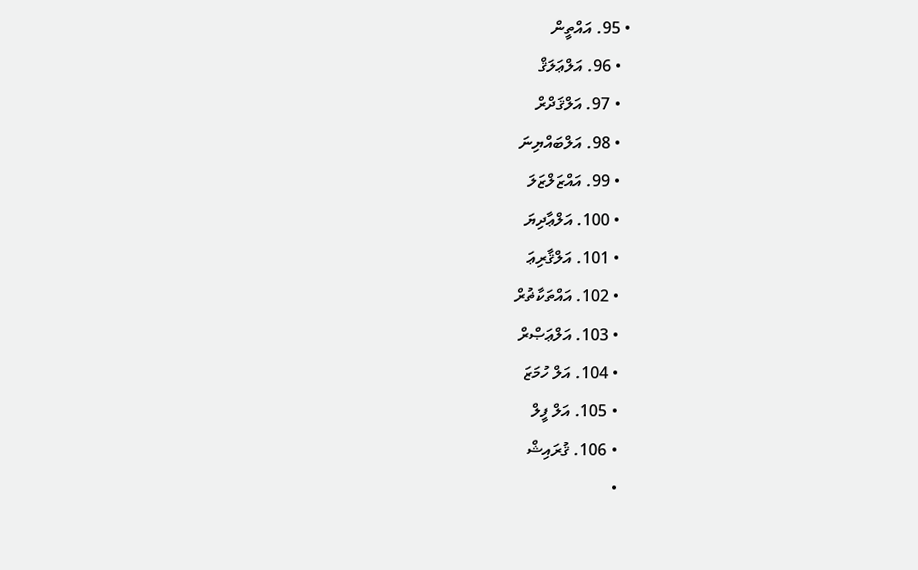• 95. އައްތީން
  • 96. އަލްޢަލަޤް
  • 97. އަލްޤަދްރް
  • 98. އަލްބައްޔިނަ
  • 99. އައްޒަލްޒަލަ
  • 100. އަލްޢާދިޔަ
  • 101. އަލްޤާރިޢަ
  • 102. އައްތަކާޡުރް
  • 103. އަލްޢަޞްރް
  • 104. އަލް ހުމަޒަ
  • 105. އަލް ފީލް
  • 106. ޤުރައިޝް
  •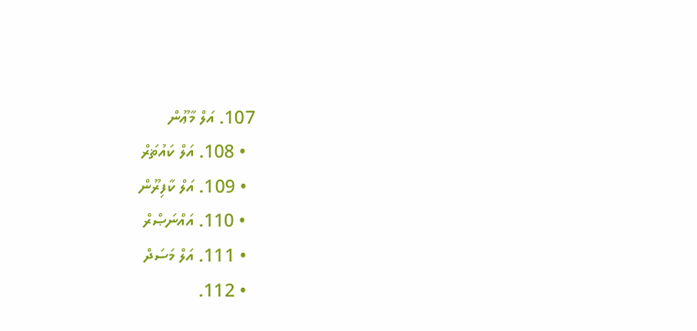107. އަލް މާޢޫން
  • 108. އަލް ކައުޡަރް
  • 109. އަލް ކާފިރޫން
  • 110. އައްނަޞްރް
  • 111. އަލް މަސަދް
  • 112.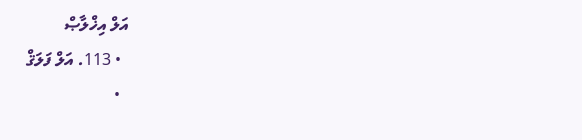އަލް އިޚްލާޞް
  • 113. އަލް ފަލަޤް
  •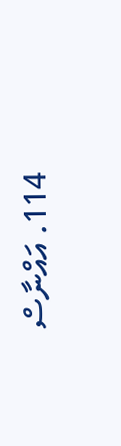114. އައްނާސް